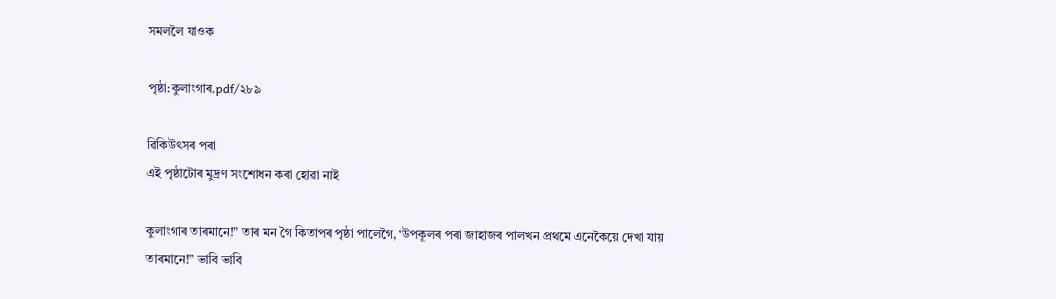সমললৈ যাওক

পৃষ্ঠা:কুলাংগাৰ.pdf/২৮৯

ৱিকিউৎসৰ পৰা
এই পৃষ্ঠাটোৰ মুদ্ৰণ সংশোধন কৰা হোৱা নাই

কুলাংগাৰ তাৰমানে!” তাৰ মন গৈ কিতাপৰ পৃষ্ঠা পালেগৈ, ‘উপকূলৰ পৰা জাহাজৰ পালখন প্ৰথমে এনেকৈয়ে দেখা যায় তাৰমানে!” ভাবি ভাবি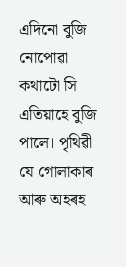এদিনো বুজি নোপোৱা কথাটো সি এতিয়াহে বুজি পালে। পৃথিৱী যে গোলাকাৰ আৰু অহৰহ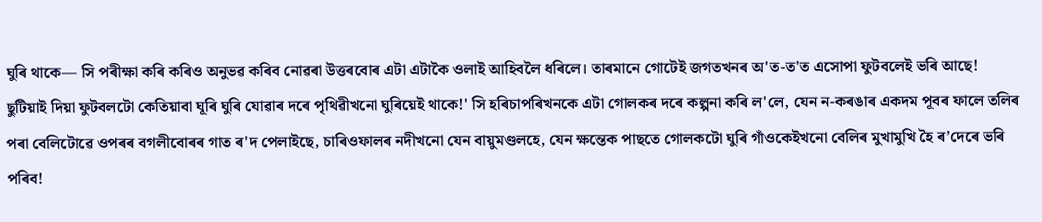ঘুৰি থাকে— সি পৰীক্ষা কৰি কৰিও অনুভৱ কৰিব নোৱৰা উত্তৰবোৰ এটা এটাকৈ ওলাই আহিবলৈ ধৰিলে। তাৰমানে গোটেই জগতখনৰ অ'ত-ত'ত এসোপা ফুটবলেই ভৰি আছে! ছুটিয়াই দিয়া ফুটবলটো কেতিয়াবা ঘূৰি ঘুৰি যোৱাৰ দৰে পৃথিৱীখনো ঘুৰিয়েই থাকে!' সি হৰিচাপৰিখনকে এটা গোলকৰ দৰে কল্পনা কৰি ল'লে, যেন ন-কৰঙাৰ একদম পূবৰ ফালে তলিৰ পৰা বেলিটোৱে ওপৰৰ বগলীবোৰৰ গাত ৰ'দ পেলাইছে, চাৰিওফালৰ নদীখনো যেন বায়ুমণ্ডলহে, যেন ক্ষন্তেক পাছতে গোলকটো ঘুৰি গাঁওকেইখনো বেলিৰ মুখামুখি হৈ ৰ’দেৰে ভৰি পৰিব!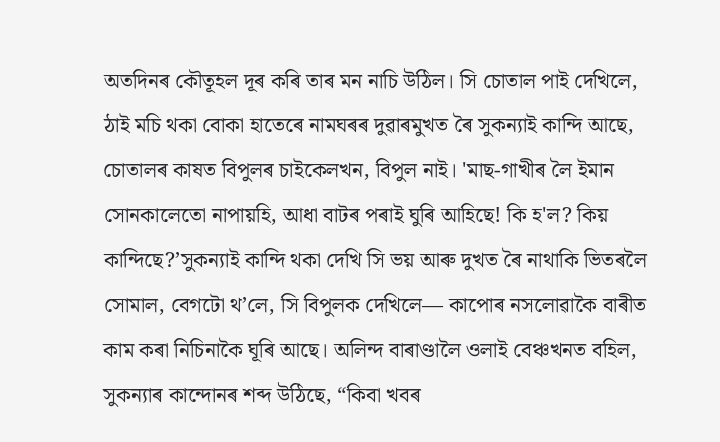অতদিনৰ কৌতূহল দূৰ কৰি তাৰ মন নাচি উঠিল। সি চোতাল পাই দেখিলে, ঠাই মচি থকা বোকা হাতেৰে নামঘৰৰ দুৱাৰমুখত ৰৈ সুকন্যাই কান্দি আছে, চোতালৰ কাষত বিপুলৰ চাইকেলখন, বিপুল নাই। 'মাছ-গাখীৰ লৈ ইমান সোনকালেতো নাপায়হি, আধা বাটৰ পৰাই ঘুৰি আহিছে! কি হ'ল? কিয় কান্দিছে?’সুকন্যাই কান্দি থকা দেখি সি ভয় আৰু দুখত ৰৈ নাথাকি ভিতৰলৈ সোমাল, বেগটো থ’লে, সি বিপুলক দেখিলে— কাপোৰ নসলোৱাকৈ বাৰীত কাম কৰা নিচিনাকৈ ঘূৰি আছে। অলিন্দ বাৰাণ্ডালৈ ওলাই বেঞ্চখনত বহিল, সুকন্যাৰ কান্দোনৰ শব্দ উঠিছে, “কিবা খবৰ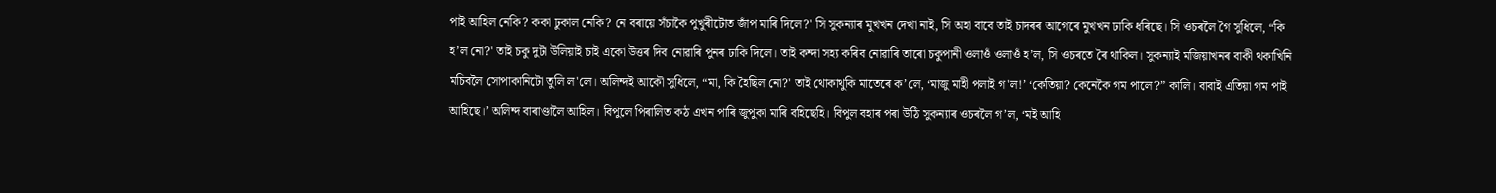পাই আহিল নেকি? ককা ঢুকাল নেকি? নে বৰায়ে সঁচাকৈ পুখুৰীটোত জাঁপ মাৰি দিলে?' সি সুকন্যাৰ মুখখন দেখা নাই, সি অহা বাবে তাই চাদৰৰ আগেৰে মুখখন ঢাকি ধৰিছে। সি ওচৰলৈ গৈ সুধিলে, “কি হ’ল নো?' তাই চকু দুটা উলিয়াই চাই একো উত্তৰ দিব নোৱাৰি পুনৰ ঢাকি দিলে। তাই কন্দা সহ্য কৰিব নোৱাৰি তাৰো চকুপানী ওলাওঁ ওলাওঁ হ’ল, সি ওচৰতে ৰৈ থাকিল। সুকন্যাই মজিয়াখনৰ বাকী থকাখিনি মচিবলৈ সোপাকানিটো তুলি ল'লে। অলিন্দই আকৌ সুধিলে, “মা, কি হৈছিল নো?' তাই থোকাথুকি মাতেৰে ক’লে, ‘মাজু মাহী পলাই গ'ল!’ ‘কেতিয়া? কেনেকৈ গম পালে?” কালি। বাবাই এতিয়া গম পাই আহিছে।’ অলিন্দ বাৰাণ্ডালৈ আহিল। বিপুলে পিৰালিত কঠ এখন পাৰি জুপুকা মাৰি বহিছেহি। বিপুল বহাৰ পৰা উঠি সুকন্যাৰ ওচৰলৈ গ’ল, ‘মই আহি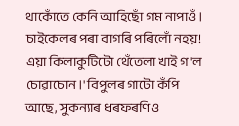থাকোঁতে কেনি আহিছোঁ গম নাপাওঁ। চাইকেলৰ পৰা বাগৰি পৰিলোঁ নহয়! এয়া কিলাকুটিটো থেঁতেলা খাই গ'ল চোৱাচোন।' বিপুলৰ গাটো কঁপি আছে, সুকন্যাৰ ধৰফৰণিও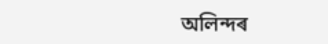অলিন্দৰ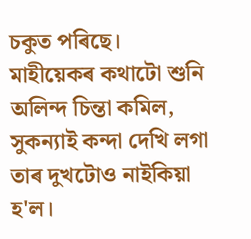চকুত পৰিছে। মাহীয়েকৰ কথাটো শুনি অলিন্দ চিন্তা কমিল, সুকন্যাই কন্দা দেখি লগা তাৰ দুখটোও নাইকিয়া হ'ল।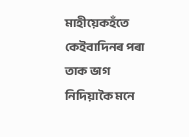মাহীয়েকহঁতে কেইবাদিনৰ পৰা তাক ভাগ নিদিয়াকৈ মনে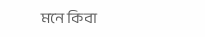মনে কিবা